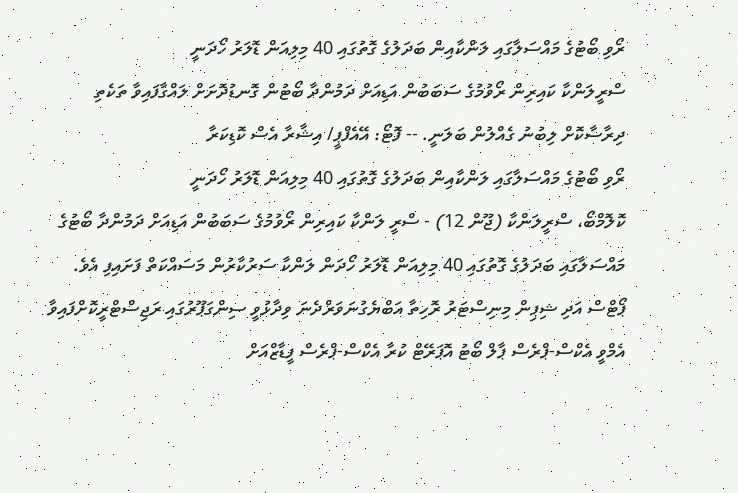ރޯވި ބޯޓުގެ މައްސަލާގައި ލަންކާއިން ބަދަލުގެ ގޮތުގައި 40 މިލިއަން ޑޮލަރު ހޯދަނީ
ސްރީލަންކާ ކައިރިން ރޯވުމުގެ ސަބަބުން އަޑިއަށް ދަމުންދާ ބޯޓުން ގޮނޑުދޮށަށް ލައްގާފައިވާ ތަކެތި ދިރާސާކޮށް ލިބުނު ގެއްލުން ބަލަނީ. -- ފޮޓޯ: އޭއެފްޕީ/ އިޝާރާ އެސް ކޮޑިކަރާ
ރޯވި ބޯޓުގެ މައްސަލާގައި ލަންކާއިން ބަދަލުގެ ގޮތުގައި 40 މިލިއަން ޑޮލަރު ހޯދަނީ
ކޮލޮމްބޯ، ސްރީލަންކާ (ޖޫން 12) - ސްރީ ލަންކާ ކައިރިން ރޯވުމުގެ ސަބަބުން އަޑިއަށް ދަމުންދާ ބޯޓުގެ މައްސަލާގައި ބަދަލުގެ ގޮތުގައި 40 މިލިއަން ޑޮލަރު ހޯދަން ލަންކާ ސަރުކާރުން މަސައްކަތް ފަށައިފި އެވެ.
ޕޯޓްސް އަދި ޝިޕިން މިނިސްޓަރު ރޮހިތާ އަބްޔެގުނަވަރްދެނަ ވިދާޅުވީ ސިންގަޕޫރުގައި ރަޖިސްޓްރީކޮށްފައިވާ އެމްވީ އެކްސް-ޕްރެސް ޕާލް ބޯޓު އޮޕަރޭޓް ކުރާ އެކްސް-ޕްރެސް ފީޑާޒްއަށް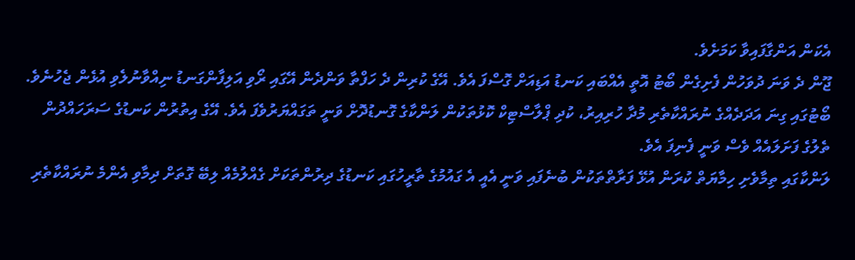އެކަން އަންގާފައިވާ ކަމަށެވެ.
ޖޫން ދެ ވަނަ ދުވަހުން ފެށިގެން ބޯޓު އޮތީ އެއްބައި ކަނޑު އަޑިއަށް ގޮސްފަ އެވެ. އޭގެ ކުރިން ދެ ހަފްތާ ވަންދެން އޭގައި ރޯވި އަލިފާންގަނޑު ނިއްވާނުލެވި އުޅެން ޖެހުނެވެ.
ބޯޓުގައި ގިނަ އަދަދެއްގެ ނުރައްކާތެރި މުދާ ހުރިއިރު، ކުދި ޕްލާސްޓިކް ކޮޅުތަކުން ލަންކާގެ ގޮނޑުދޮށް ވަނީ ތަގައްޔަރުވެފަ އެވެ. އޭގެ އިތުރުން ކަނޑުގެ ސަރަހައްދުން ތެލުގެ ފަށަލައެއް ވެސް ވަނީ ފެނިފަ އެވެ.
ލަންކާގައި ތިމާވެށި ހިމާޔަތް ކުރަން އުޅޭ ފަރާތްތަކުން ބުނެފައި ވަނީ އެއީ އެ ގައުމުގެ ތާރީހުގައި ކަނޑުގެ ދިރުންތަކަށް ގެއްލުމެއް ލިބޭ ގޮތަށް ދިމާވި އެންމެ ނުރައްކާތެރި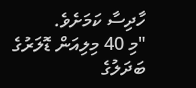ހާދިސާ ކަމަށެވެ.
"މި 40 މިލިއަން ޑޮލަރުގެ ބަދަލުގެ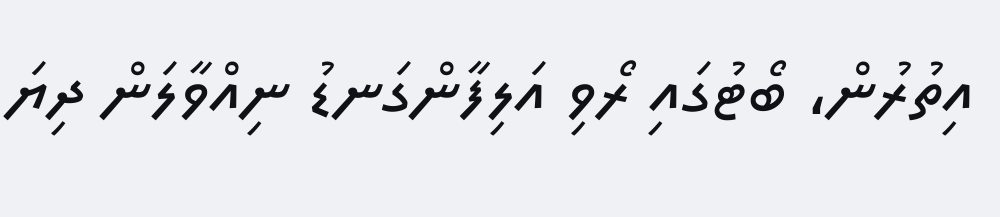އިތުރުން، ބޯޓުގައި ރޯވި އަލިފާންގަނޑު ނިއްވާލަން ދިޔަ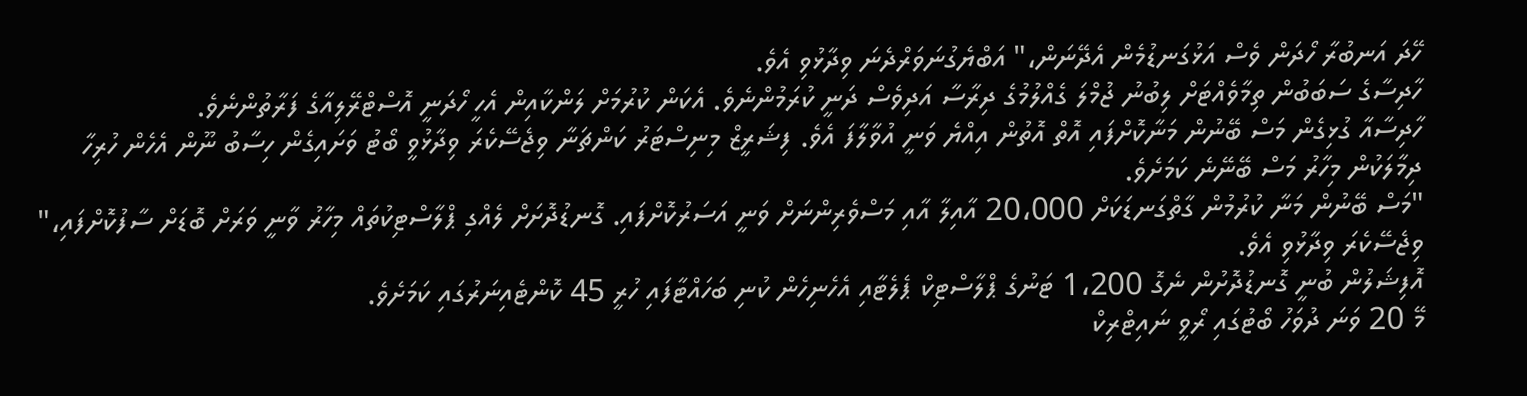ހޭދަ އަނބުރާ ހޯދަން ވެސް އަޅުގަނޑުމެން އެދޭނަން،" އަބްޔެގުނަވަރްދެނަ ވިދާޅުވި އެވެ.
ހާދިސާގެ ސަބަބުން ތިމާވެއްޓަށް ލިބުނު ޖުމްލަ ގެއްލުމުގެ ދިރާސާ އަދިވެސް ދަނީ ކުރަމުންނެވެ. އެކަން ކުރުމަށް ލަންކާއިން އެހީ ހޯދަނީ އޮސްޓްރޭލިއާގެ ފަރާތުންނެވެ.
ހާދިސާއާ ގުޅިގެން މަސް ބޭނުން މަނާކޮށްފައި އޮތް އޮތުން އިއްޔެ ވަނީ އުވާލާފަ އެވެ. ފިޝަރީޒް މިނިސްޓަރު ކަންޗަނާ ވިޖެސޭކެރަ ވިދާޅުވީ ބޯޓު ވަށައިގެން ހިސާބު ނޫން އެހެން ހުރިހާ ދިމާލަކުން މިހާރު މަސް ބޭނޭނެ ކަމަށެވެ.
"މަސް ބޭނުން މަނާ ކުރުމުން ގާތްގަނޑަކަށް 20،000 އާއިލާ އާއި މަސްވެރިންނަށް ވަނީ އަސަރުކޮށްފައި. ގޮނޑުދޮށަށް ލެއްގި ޕްލާސްޓިކުތައް މިހާރު ވާނީ ވަރަށް ބޮޑަށް ސާފުކޮށްފައި،" ވިޖެސޭކެރަ ވިދާޅުވި އެވެ.
އޮފިޝަލުން ބުނީ ގޮނޑުދޮށުން ނެގޮ 1،200 ޓަނުގެ ޕްލާސްޓިކް ޕެލެޓާއި އެހެނިހެން ކުނި ބަހައްޓާފައި ހުރީ 45 ކޮންޓެއިނަރުގައި ކަމަށެވެ.
މޭ 20 ވަނަ ދުވަހު ބޯޓުގައި ރޯވީ ނައިޓްރިކް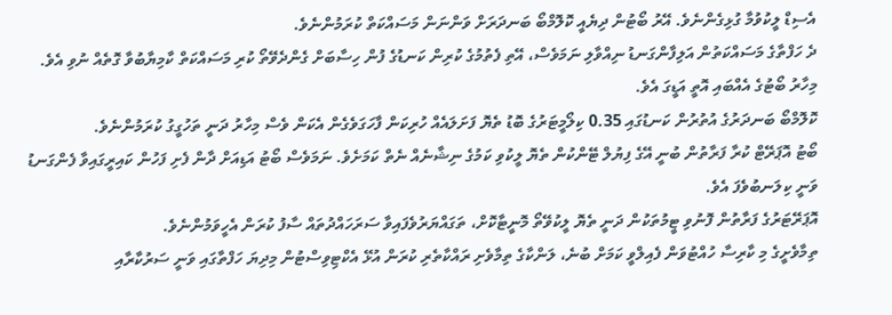އެސިޑް ލީކުވުމާ ގުޅިގެންނެވެ. އޭރު ބޯޓުން ދިޔެއީ ކޮލޮމްބޯ ބަނދަރަށް ވަންނަން މަސައްކަތް ކުރަމުންނެވެ.
ދެ ހަފްތާގެ މަސައްކަތުން އަލިފާންގަނޑު ނިއްވާލި ނަމަވެސް، އޭތި ފެތުމުގެ ކުރިން ކަނޑުގެ ފުން ހިސާބަށް ގެންދެވޭތޯ ކުރި މަސައްކަތް ކާމިޔާބުވާ ގޮތެއް ނުވި އެވެ. މިހާރު ބޯޓުގެ އެއްބައި އޮތީ އަޑީގަ އެވެ.
ކޮލޮމްބޯ ބަނދަރުގެ އުތުރުން ކަނޑުގައި 0.35 ކިލޯމީޓަރުގެ ބޮޑު ތެޔޮ ފަށަލައެއް ހުރިކަން ފާހަގަވެގެން އެކަން ވެސް މިހާރު ދަނީ ތަހުގީގު ކުރަމުންނެވެ.
ބޯޓު އޮޕަރޭޓް ކުރާ ފަރާތުން ބުނީ އޭގެ ފިޔުލް ޓޭންކުން ތެޔޮ ލީކުވި ކަމުގެ ނިޝާނެއް ނެތް ކަމަށެވެ. ނަމަވެސް ބޯޓު އަޑިއަށް ދާން ފެށި ފަހުން ކައިރީގައިވާ ފެންގަނޑު ވަނީ ކިލަނބުވެފަ އެވެ.
އޮޕަރޭޓަރުގެ ފަރާތުން ފޮނުވި ޓީމުތަކުން ދަނީ ތެޔޮ ލީކުވޭތޯ މޮނީޓާކޮށް، ތަގައްޔަރުވެފައިވާ ސަރަހައްދުތައް ސާފު ކުރަން އެހީވަމުންނެވެ.
ތިމާވެށީގެ މި ކާރިސާ ހުއްޓުވަން ފެއިލްވީ ކަމަށް ބުނެ، ލަންކާގެ ތިމާވެށި ރައްކާތެރި ކުރަން އުޅޭ އެކްޓިވިސްޓުން މިދިޔަ ހަފްތާގައި ވަނީ ސަރުކާރާއި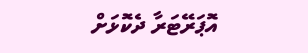އޮޕަރޭޓަރާ ދެކޮޅަށް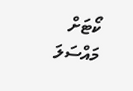ކޯޓަށް މައްސަލަ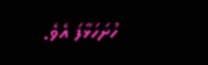ހުށަހަޅާފަ އެވެ.